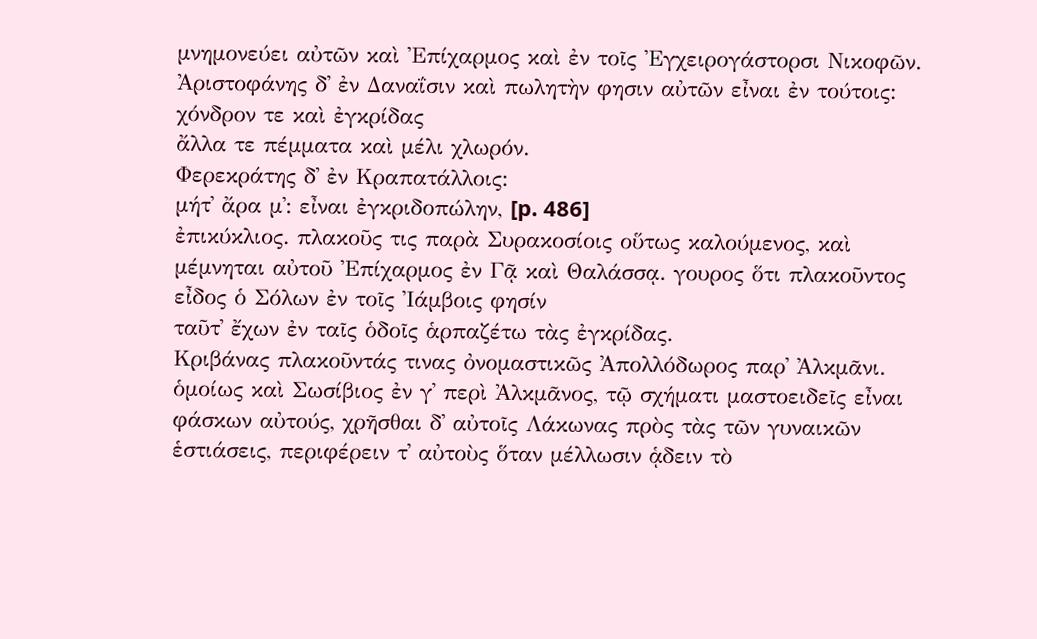μνημονεύει αὐτῶν καὶ Ἐπίχαρμος καὶ ἐν τοῖς Ἐγχειρογάστορσι Νικοφῶν. Ἀριστοφάνης δ᾽ ἐν Δαναΐσιν καὶ πωλητὴν φησιν αὐτῶν εἶναι ἐν τούτοις:
χόνδρον τε καὶ ἐγκρίδας
ἄλλα τε πέμματα καὶ μέλι χλωρόν.
Φερεκράτης δ᾽ ἐν Κραπατάλλοις:
μήτ᾽ ἄρα μ᾽: εἶναι ἐγκριδοπώλην, [p. 486]
ἐπικύκλιος. πλακοῦς τις παρὰ Συρακοσίοις οὕτως καλούμενος, καὶ μέμνηται αὐτοῦ Ἐπίχαρμος ἐν Γᾷ καὶ Θαλάσσᾳ. γουρος ὅτι πλακοῦντος εἶδος ὁ Σόλων ἐν τοῖς Ἰάμβοις φησίν
ταῦτ᾽ ἔχων ἐν ταῖς ὁδοῖς ἁρπαζέτω τὰς ἐγκρίδας.
Κριβάνας πλακοῦντάς τινας ὀνομαστικῶς Ἀπολλόδωρος παρ᾽ Ἀλκμᾶνι. ὁμοίως καὶ Σωσίβιος ἐν γ᾽ περὶ Ἀλκμᾶνος, τῷ σχήματι μαστοειδεῖς εἶναι φάσκων αὐτούς, χρῆσθαι δ᾽ αὐτοῖς Λάκωνας πρὸς τὰς τῶν γυναικῶν ἑστιάσεις, περιφέρειν τ᾽ αὐτοὺς ὅταν μέλλωσιν ᾁδειν τὸ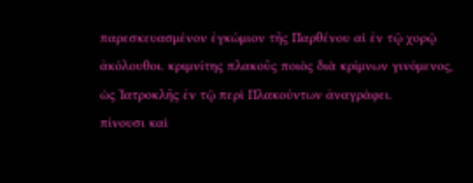παρεσκευασμένον ἐγκώμιον τῆς Παρθένου αἱ ἐν τῷ χορῷ ἀκόλουθοι. κριμνίτης πλακοῦς ποιὸς διὰ κρίμνων γινόμενος, ὡς Ἰατροκλῆς ἐν τῷ περὶ Πλακούντων ἀναγράφει.
πίνουσι καὶ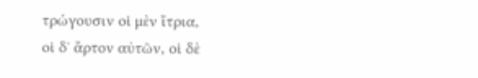τρώγουσιν οἱ μὲν ἴτρια,
οἱ δ᾽ ἄρτον αὐτῶν, οἱ δὲ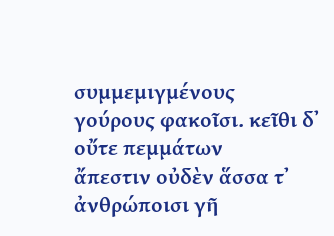συμμεμιγμένους
γούρους φακοῖσι. κεῖθι δ᾽ οὔτε πεμμάτων
ἄπεστιν οὐδὲν ἅσσα τ᾽ ἀνθρώποισι γῆ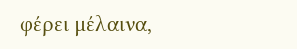φέρει μέλαινα,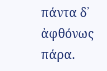πάντα δ᾽ ἀφθόνως πάρα.